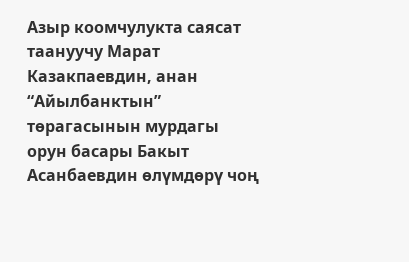Азыр коомчулукта саясат таануучу Марат Казакпаевдин, анан “Айылбанктын” төрагасынын мурдагы орун басары Бакыт Асанбаевдин өлүмдөрү чоң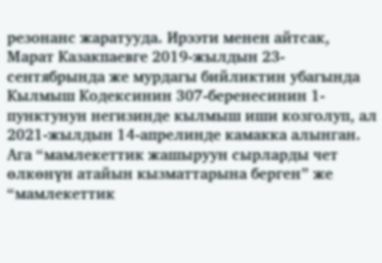резонанс жаратууда. Ирээти менен айтсак, Марат Казакпаевге 2019-жылдын 23-сентябрында же мурдагы бийликтин убагында Кылмыш Кодексинин 307-беренесинин 1-пунктунун негизинде кылмыш иши козголуп, ал 2021-жылдын 14-апрелинде камакка алынган. Ага “мамлекеттик жашыруун сырларды чет өлкөнүн атайын кызматтарына берген” же “мамлекеттик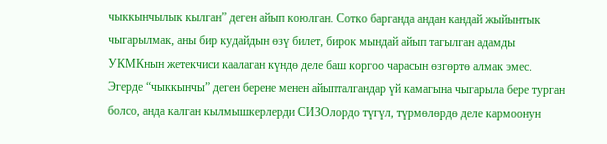чыккынчылык кылган” деген айып коюлган. Сотко барганда андан кандай жыйынтык чыгарылмак, аны бир кудайдын өзү билет, бирок мындай айып тагылган адамды УКМКнын жетекчиси каалаган күндө деле баш коргоо чарасын өзгөртө алмак эмес. Эгерде “чыккынчы” деген берене менен айыпталгандар үй камагына чыгарыла бере турган болсо, анда калган кылмышкерлерди СИЗОлордо түгүл, түрмөлөрдө деле кармоонун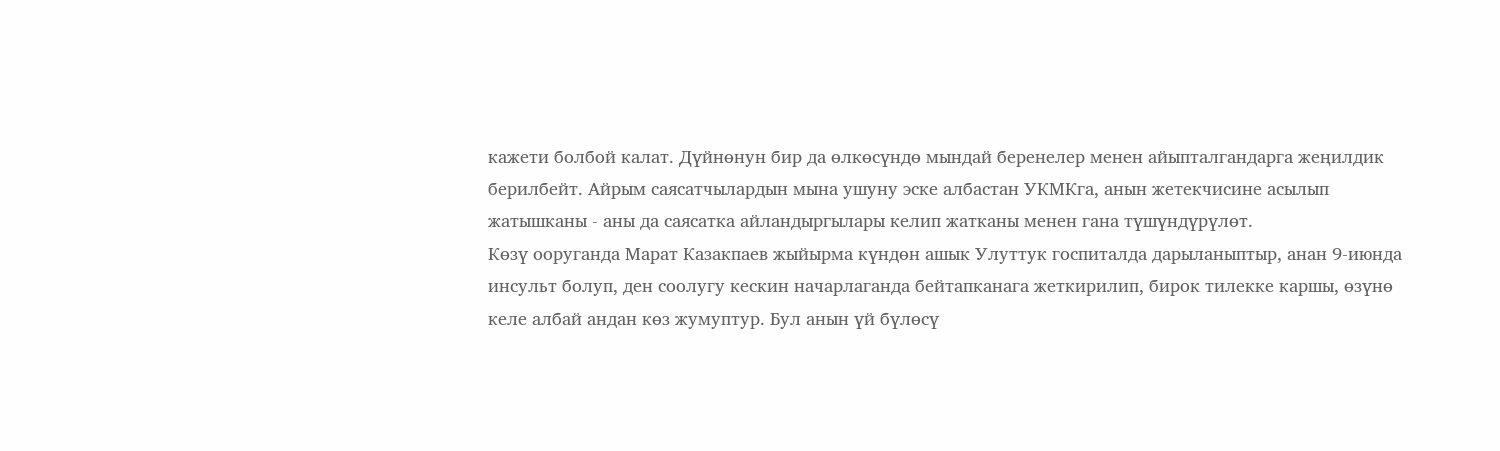кажети болбой калат. Дүйнөнун бир да өлкөсүндө мындай беренелер менен айыпталгандарга жеңилдик берилбейт. Айрым саясатчылардын мына ушуну эске албастан УКМКга, анын жетекчисине асылып жатышканы - аны да саясатка айландыргылары келип жатканы менен гана түшүндүрүлөт.
Көзү ооруганда Марат Казакпаев жыйырма күндөн ашык Улуттук госпиталда дарыланыптыр, анан 9-июнда инсульт болуп, ден соолугу кескин начарлаганда бейтапканага жеткирилип, бирок тилекке каршы, өзүнө келе албай андан көз жумуптур. Бул анын үй бүлөсү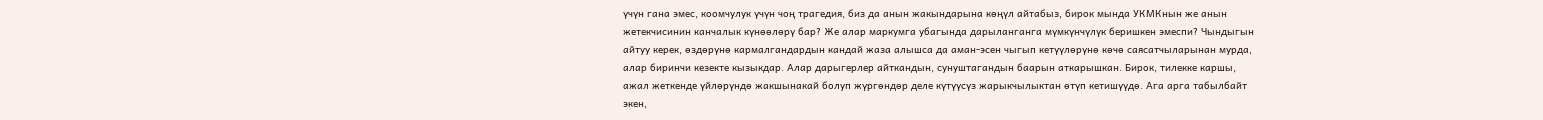үчүн гана эмес, коомчулук үчүн чоң трагедия, биз да анын жакындарына көңүл айтабыз, бирок мында УКМКнын же анын жетекчисинин канчалык күнөөлөрү бар? Же алар маркумга убагында дарыланганга мүмкүнчүлүк беришкен эмеспи? Чындыгын айтуу керек, өздөрүнө кармалгандардын кандай жаза алышса да аман-эсен чыгып кетүүлөрүнө көчө саясатчыларынан мурда, алар биринчи кезекте кызыкдар. Алар дарыгерлер айткандын, сунуштагандын баарын аткарышкан. Бирок, тилекке каршы, ажал жеткенде үйлөрүндө жакшынакай болуп жүргөндөр деле күтүүсүз жарыкчылыктан өтүп кетишүүдө. Ага арга табылбайт экен,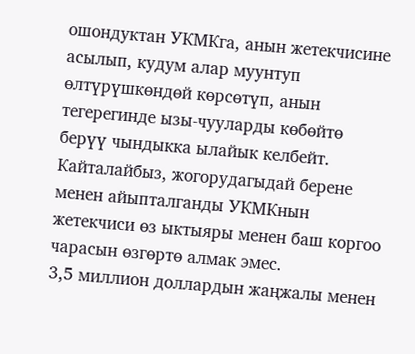ошондуктан УКМКга, анын жетекчисине асылып, кудум алар муунтуп өлтүрүшкөндөй көрсөтүп, анын тегерегинде ызы-чууларды көбөйтө берүү чындыкка ылайык келбейт. Кайталайбыз, жогорудагыдай берене менен айыпталганды УКМКнын жетекчиси өз ыктыяры менен баш коргоо чарасын өзгөртө алмак эмес.
3,5 миллион доллардын жаңжалы менен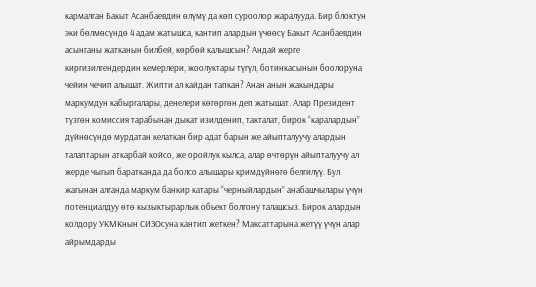кармалган Бакыт Асанбаевдин өлүмү да көп суроолор жаралууда. Бир блоктун эки бөлмөсүндө 4 адам жатышса, кантип алардын үчөөсү Бакыт Асанбаевдин асынганы жатканын билбей, көрбөй калышсын? Андай жерге киргизилгендердин кемерлери, жоолуктары түгүл, ботинкасынын боолоруна чейин чечип алышат. Жипти ал кайдан тапкан? Анан анын жакындары маркумдун кабыргалары, денелери көгөргөн деп жатышат. Алар Президент түзгөн комиссия тарабынан дыкат изилденип, такталат, бирок “каралардын” дүйнөсүндө мурдатан келаткан бир адат барын же айыпталуучу алардын талаптарын аткарбай койсо, же оройлук кылса, алар өчтөрүн айыпталуучу ал жерде чыгып баратканда да болсо алышары кримдүйнөгө белгилүү. Бул жагынан алганда маркум банкир катары “черныйлардын” анабашчылары үчүн потенциалдуу өтө кызыктырарлык обьект болгону талашсыз. Бирок алардын колдору УКМКнын СИЗОсуна кантип жеткен? Максаттарына жетүү үчүн алар айрымдарды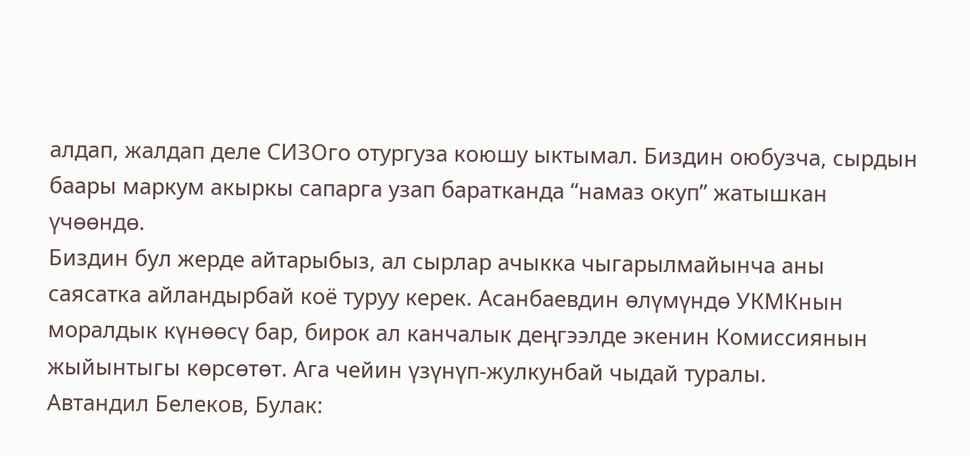алдап, жалдап деле СИЗОго отургуза коюшу ыктымал. Биздин оюбузча, сырдын баары маркум акыркы сапарга узап баратканда “намаз окуп” жатышкан үчөөндө.
Биздин бул жерде айтарыбыз, ал сырлар ачыкка чыгарылмайынча аны саясатка айландырбай коё туруу керек. Асанбаевдин өлүмүндө УКМКнын моралдык күнөөсү бар, бирок ал канчалык деңгээлде экенин Комиссиянын жыйынтыгы көрсөтөт. Ага чейин үзүнүп-жулкунбай чыдай туралы.
Автандил Белеков, Булак: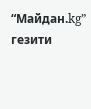“Майдан.kg” гезити